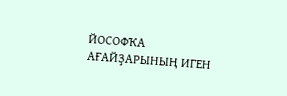ЙОСОФҠА АҒАЙҘАРЫНЫҢ ИГЕН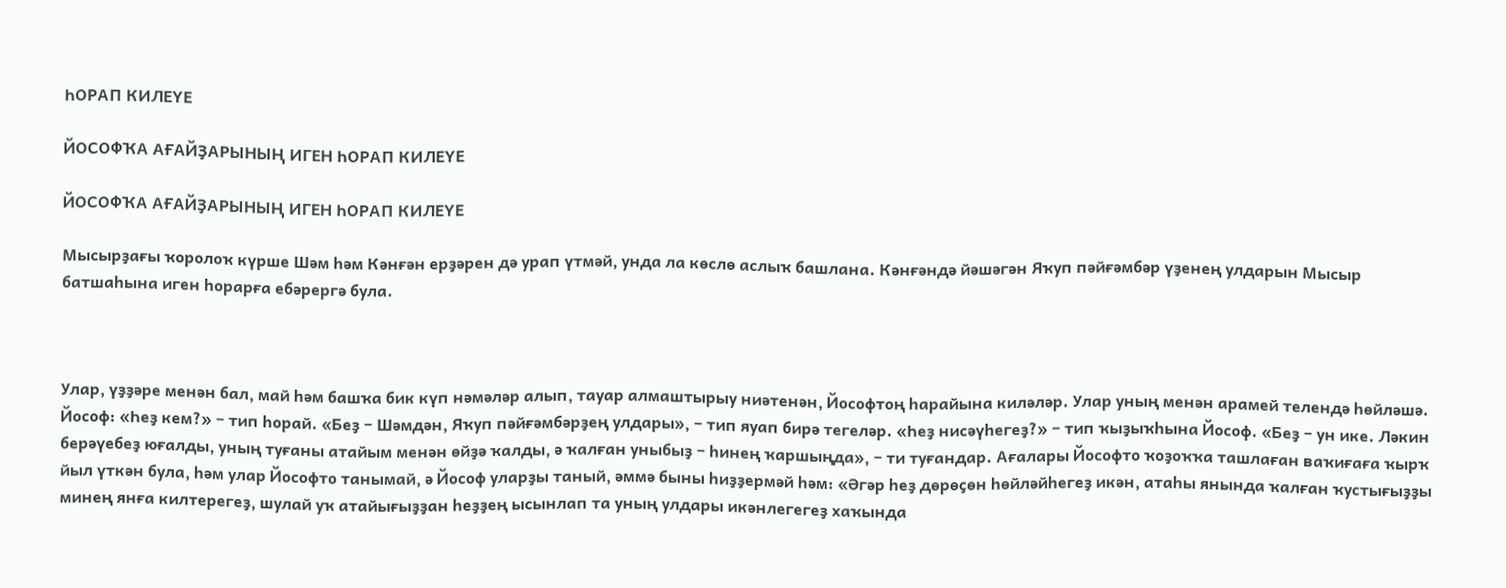ҺОРАП КИЛЕҮЕ

ЙОСОФҠА АҒАЙҘАРЫНЫҢ ИГЕН ҺОРАП КИЛЕҮЕ

ЙОСОФҠА АҒАЙҘАРЫНЫҢ ИГЕН ҺОРАП КИЛЕҮЕ

Мысырҙағы ҡоролоҡ күрше Шәм һәм Кәнғән ерҙәрен дә урап үтмәй, унда ла көслө аслыҡ башлана. Кәнғәндә йәшәгән Яҡуп пәйғәмбәр үҙенең улдарын Мысыр батшаһына иген һорарға ебәрергә була.



Улар, үҙҙәре менән бал, май һәм башҡа бик күп нәмәләр алып, тауар алмаштырыу ниәтенән, Йософтоң һарайына киләләр. Улар уның менән арамей телендә һөйләшә. Йософ: «Һеҙ кем?» − тип һорай. «Беҙ − Шәмдән, Яҡуп пәйғәмбәрҙең улдары», − тип яуап бирә тегеләр. «Һеҙ нисәүһегеҙ?» − тип ҡыҙыҡһына Йософ. «Беҙ − ун ике. Ләкин берәүебеҙ юғалды, уның туғаны атайым менән өйҙә ҡалды, ә ҡалған уныбыҙ − һинең ҡаршыңда», − ти туғандар. Ағалары Йософто ҡоҙоҡҡа ташлаған ваҡиғаға ҡырҡ йыл үткән була, һәм улар Йософто танымай, ә Йософ уларҙы таный, әммә быны һиҙҙермәй һәм: «Әгәр һеҙ дөрөҫөн һөйләйһегеҙ икән, атаһы янында ҡалған ҡустығыҙҙы минең янға килтерегеҙ, шулай уҡ атайығыҙҙан һеҙҙең ысынлап та уның улдары икәнлегегеҙ хаҡында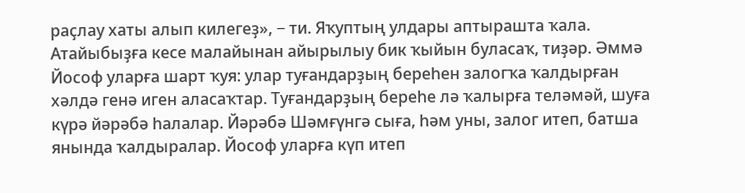раҫлау хаты алып килегеҙ», − ти. Яҡуптың улдары аптырашта ҡала. Атайыбыҙға кесе малайынан айырылыу бик ҡыйын буласаҡ, тиҙәр. Әммә Йософ уларға шарт ҡуя: улар туғандарҙың береһен залогҡа ҡалдырған хәлдә генә иген аласаҡтар. Туғандарҙың береһе лә ҡалырға теләмәй, шуға күрә йәрәбә һалалар. Йәрәбә Шәмғүнгә сыға, һәм уны, залог итеп, батша янында ҡалдыралар. Йософ уларға күп итеп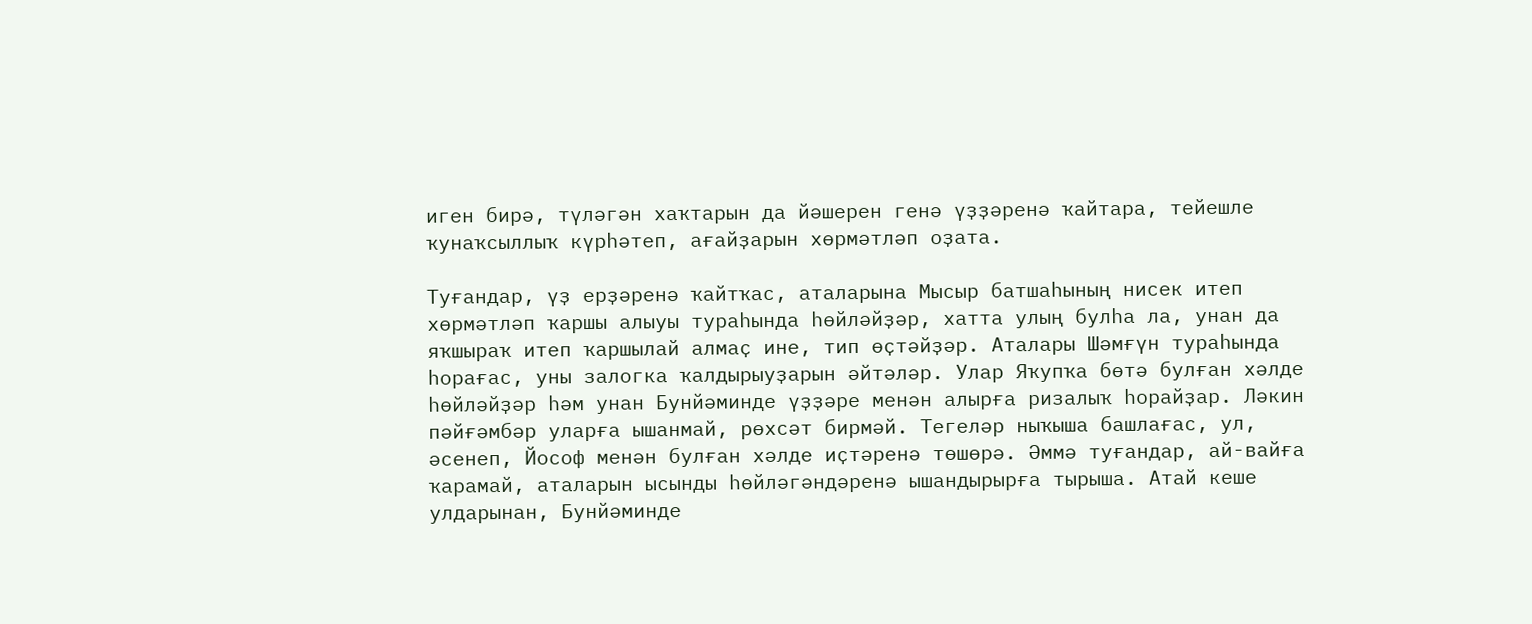иген бирә, түләгән хаҡтарын да йәшерен генә үҙҙәренә ҡайтара, тейешле ҡунаҡсыллыҡ күрһәтеп, ағайҙарын хөрмәтләп оҙата.

Туғандар, үҙ ерҙәренә ҡайтҡас, аталарына Мысыр батшаһының нисек итеп хөрмәтләп ҡаршы алыуы тураһында һөйләйҙәр, хатта улың булһа ла, унан да яҡшыраҡ итеп ҡаршылай алмаҫ ине, тип өҫтәйҙәр. Аталары Шәмғүн тураһында һорағас, уны залогка ҡалдырыуҙарын әйтәләр. Улар Яҡупҡа бөтә булған хәлде һөйләйҙәр һәм унан Бунйәминде үҙҙәре менән алырға ризалыҡ һорайҙар. Ләкин пәйғәмбәр уларға ышанмай, рөхсәт бирмәй. Тегеләр ныҡыша башлағас, ул, әсенеп, Йософ менән булған хәлде иҫтәренә төшөрә. Әммә туғандар, ай-вайға ҡарамай, аталарын ысынды һөйләгәндәренә ышандырырға тырыша. Атай кеше улдарынан, Бунйәминде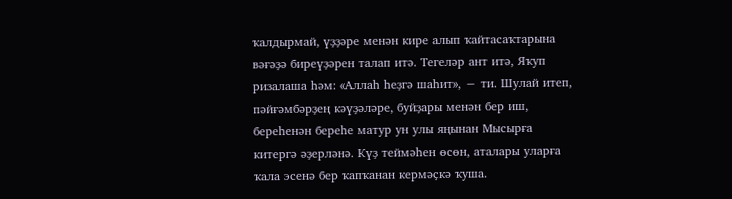ҡалдырмай, үҙҙәре менән кире алып ҡайтасаҡтарына вәғәҙә биреүҙәрен талап итә. Тегеләр ант итә, Яҡуп ризалаша һәм: «Аллаһ һеҙгә шаһит», − ти. Шулай итеп, пәйғәмбәрҙең кәүҙәләре, буйҙары менән бер иш, береһенән береһе матур ун улы яңынан Мысырға китергә әҙерләнә. Күҙ теймәһен өсөн, аталары уларға ҡала эсенә бер ҡапҡанан кермәҫкә ҡуша.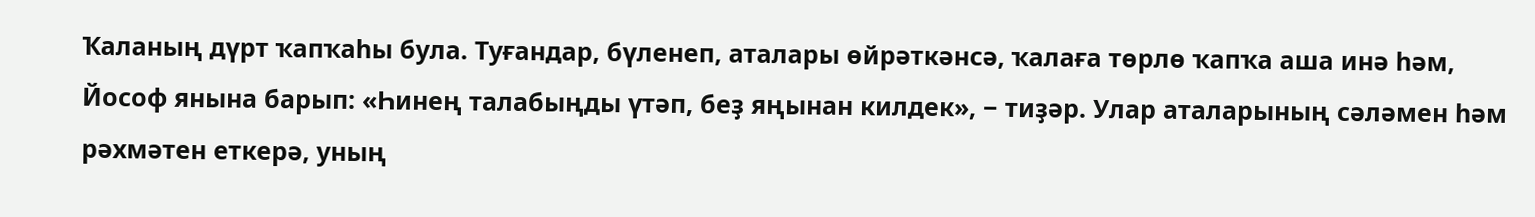Ҡаланың дүрт ҡапҡаһы була. Туғандар, бүленеп, аталары өйрәткәнсә, ҡалаға төрлө ҡапҡа аша инә һәм, Йософ янына барып: «Һинең талабыңды үтәп, беҙ яңынан килдек», − тиҙәр. Улар аталарының сәләмен һәм рәхмәтен еткерә, уның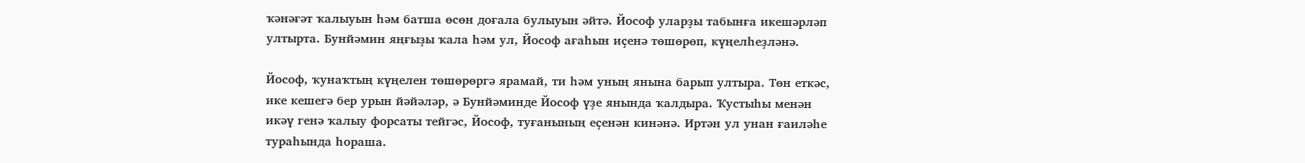ҡәнәғәт ҡалыуын һәм батша өсөн доғала булыуын әйтә. Йософ уларҙы табынға икешәрләп ултырта. Бунйәмин яңғыҙы ҡала һәм ул, Йософ ағаһын иҫенә төшөрөп, күңелһеҙләнә.

Йософ, ҡунаҡтың күңелен төшөрөргә ярамай, ти һәм уның янына барып ултыра. Төн еткәс, ике кешегә бер урын йәйәләр, ә Бунйәминде Йософ үҙе янында ҡалдыра. Ҡустыһы менән икәү генә ҡалыу форсаты тейгәс, Йософ, туғанының еҫенән кинәнә. Иртән ул унан ғаиләһе тураһында һораша.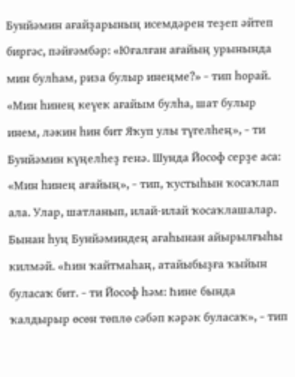Бунйәмин ағайҙарының исемдәрен теҙеп әйтеп биргәс, пәйғәмбәр: «Юғалған ағайың урынында мин булһам, риза булыр инеңме?» − тип һорай. «Мин һинең кеүек ағайым булһа, шат булыр инем, ләкин һин бит Яҡуп улы түгелһең», − ти Бунйәмин күңелһеҙ генә. Шунда Йософ серҙе аса: «Мин һинең ағайың», − тип, ҡустыһын ҡосаҡлап ала. Улар, шатланып, илай-илай ҡосаҡлашалар. Бынан һуң Бунйәминдең ағаһынан айырылғыһы килмәй. «Һин ҡайтмаһаң, атайыбыҙға ҡыйын буласаҡ бит. − ти Йософ һәм: Һине бында ҡалдырыр өсөн төплө сәбәп кәрәк буласаҡ», − тип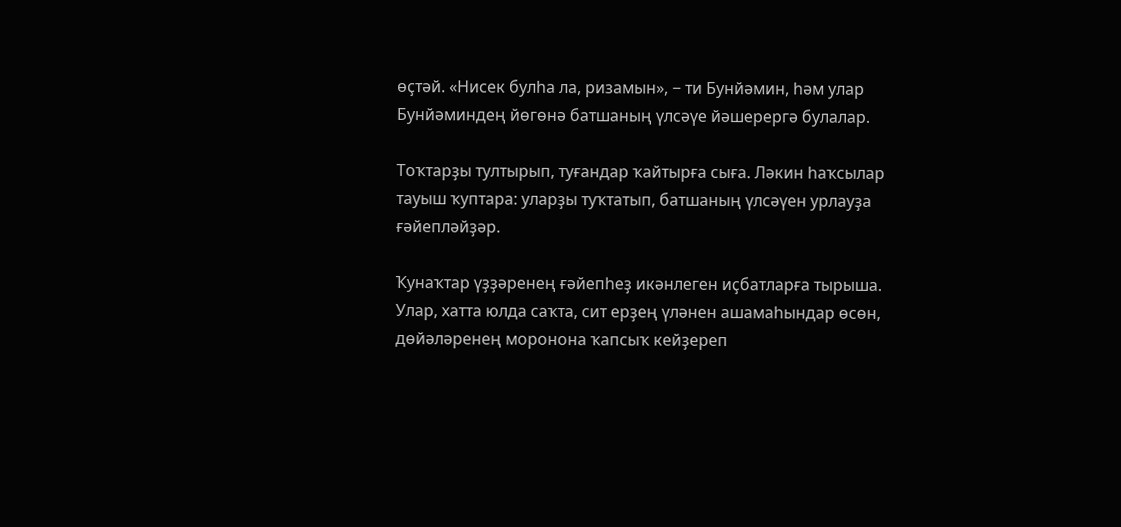өҫтәй. «Нисек булһа ла, ризамын», − ти Бунйәмин, һәм улар Бунйәминдең йөгөнә батшаның үлсәүе йәшерергә булалар.

Тоҡтарҙы тултырып, туғандар ҡайтырға сыға. Ләкин һаҡсылар тауыш ҡуптара: уларҙы туҡтатып, батшаның үлсәүен урлауҙа ғәйепләйҙәр.

Ҡунаҡтар үҙҙәренең ғәйепһеҙ икәнлеген иҫбатларға тырыша. Улар, хатта юлда саҡта, сит ерҙең үләнен ашамаһындар өсөн, дөйәләренең моронона ҡапсыҡ кейҙереп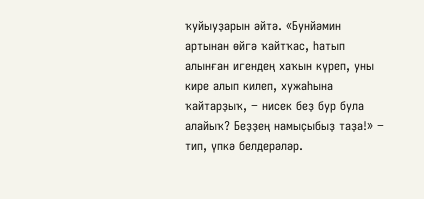ҡуйыуҙарын әйтә. «Бунйәмин артынан өйгә ҡайтҡас, һатып алынған игендең хаҡын күреп, уны кире алып килеп, хужаһына ҡайтарҙыҡ, − нисек беҙ бур була алайыҡ? Беҙҙең намыҫыбыҙ таҙа!» − тип, үпкә белдерәләр.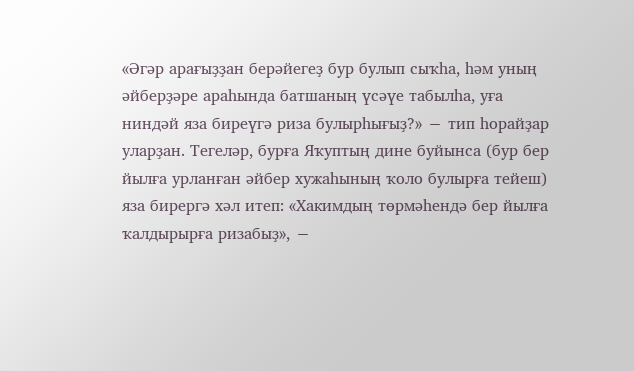«Әгәр арағыҙҙан берәйегеҙ бур булып сыҡһа, һәм уның әйберҙәре араһында батшаның үсәүе табылһа, уға ниндәй яза биреүгә риза булырһығыҙ?» − тип һорайҙар уларҙан. Тегеләр, бурға Яҡуптың дине буйынса (бур бер йылға урланған әйбер хужаһының ҡоло булырға тейеш) яза бирергә хәл итеп: «Хакимдың төрмәһендә бер йылға ҡалдырырға ризабыҙ», −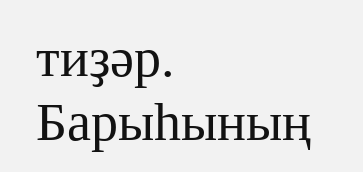тиҙәр. Барыһының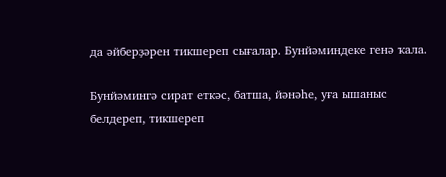да әйберҙәрен тикшереп сығалар. Бунйәминдеке генә ҡала.

Бунйәмингә сират еткәс, батша, йәнәһе, уға ышаныс белдереп, тикшереп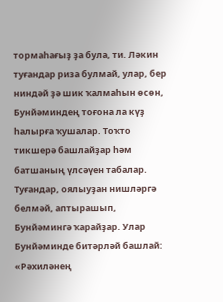тормаһағыҙ ҙа була, ти. Ләкин туғандар риза булмай, улар, бер ниндәй ҙә шик ҡалмаһын өсөн, Бунйәминдең тоғона ла күҙ һалырға ҡушалар. Тоҡто тикшерә башлайҙар һәм батшаның үлсәүен табалар. Туғандар, оялыуҙан нишләргә белмәй, аптырашып, Бунйәмингә ҡарайҙар. Улар Бунйәминде битәрләй башлай: «Рәхиләнең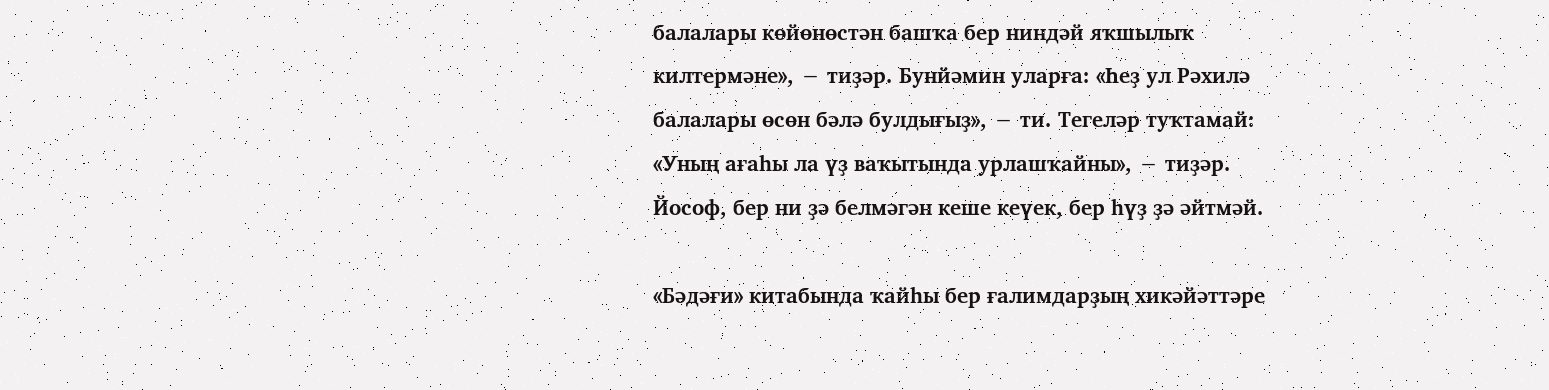балалары көйөнөстән башҡа бер ниндәй яҡшылыҡ килтермәне», − тиҙәр. Бунйәмин уларға: «Һеҙ ул Рәхилә балалары өсөн бәлә булдығыҙ», − ти. Тегеләр туҡтамай: «Уның ағаһы ла үҙ ваҡытында урлашҡайны», − тиҙәр. Йософ, бер ни ҙә белмәгән кеше кеүек, бер һүҙ ҙә әйтмәй.

«Бәдәғи» китабында ҡайһы бер ғалимдарҙың хикәйәттәре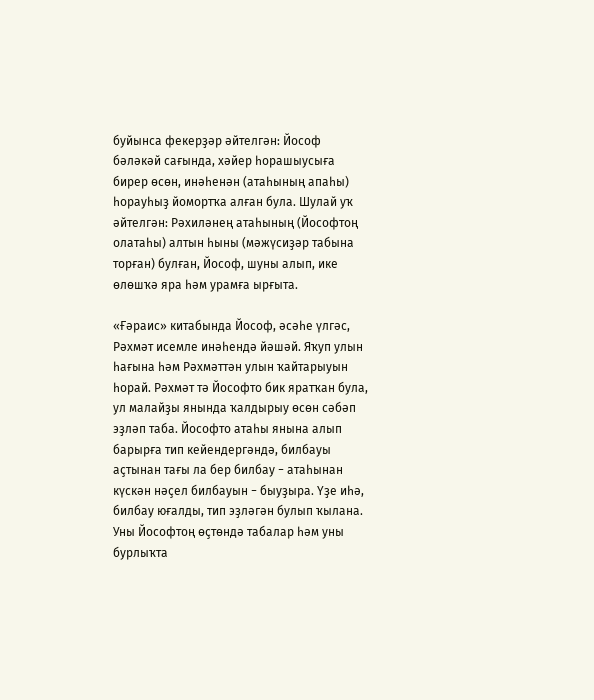буйынса фекерҙәр әйтелгән: Йософ бәләкәй сағында, хәйер һорашыусыға бирер өсөн, инәһенән (атаһының апаһы) һорауһыҙ йомортҡа алған була. Шулай уҡ әйтелгән: Рәхиләнең атаһының (Йософтоң олатаһы) алтын һыны (мәжүсиҙәр табына торған) булған, Йософ, шуны алып, ике өлөшҡә яра һәм урамға ырғыта.

«Ғәраис» китабында Йософ, әсәһе үлгәс, Рәхмәт исемле инәһендә йәшәй. Яҡуп улын һағына һәм Рәхмәттән улын ҡайтарыуын һорай. Рәхмәт тә Йософто бик яратҡан була, ул малайҙы янында ҡалдырыу өсөн сәбәп эҙләп таба. Йософто атаһы янына алып барырға тип кейендергәндә, билбауы аҫтынан тағы ла бер билбау − атаһынан күскән нәҫел билбауын − быуҙыра. Үҙе иһә, билбау юғалды, тип эҙләгән булып ҡылана. Уны Йософтоң өҫтөндә табалар һәм уны бурлыҡта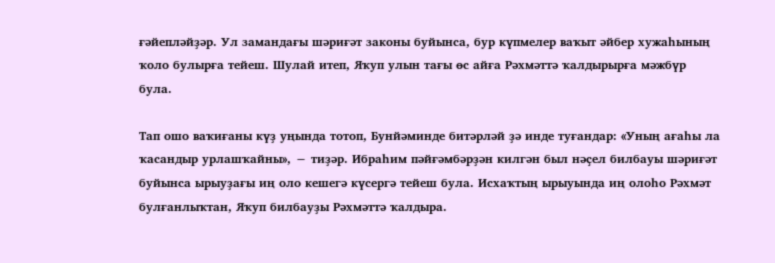ғәйепләйҙәр. Ул замандағы шәриғәт законы буйынса, бур күпмелер ваҡыт әйбер хужаһының ҡоло булырға тейеш. Шулай итеп, Яҡуп улын тағы өс айға Рәхмәттә ҡалдырырға мәжбүр була.

Тап ошо ваҡиғаны күҙ уңында тотоп, Бунйәминде битәрләй ҙә инде туғандар: «Уның ағаһы ла ҡасандыр урлашҡайны», − тиҙәр. Ибраһим пәйғәмбәрҙән килгән был нәҫел билбауы шәриғәт буйынса ырыуҙағы иң оло кешегә күсергә тейеш була. Исхаҡтың ырыуында иң олоһо Рәхмәт булғанлыҡтан, Яҡуп билбауҙы Рәхмәттә ҡалдыра.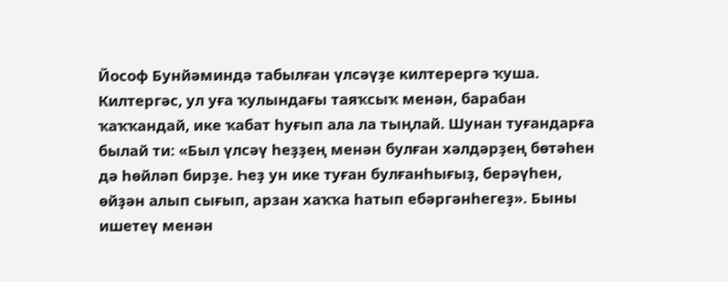Йософ Бунйәминдә табылған үлсәүҙе килтерергә ҡуша. Килтергәс, ул уға ҡулындағы таяҡсыҡ менән, барабан ҡаҡҡандай, ике ҡабат һуғып ала ла тыңлай. Шунан туғандарға былай ти: «Был үлсәү һеҙҙең менән булған хәлдәрҙең бөтәһен дә һөйләп бирҙе. Һеҙ ун ике туған булғанһығыҙ, берәүһен, өйҙән алып сығып, арзан хаҡҡа һатып ебәргәнһегеҙ». Быны ишетеү менән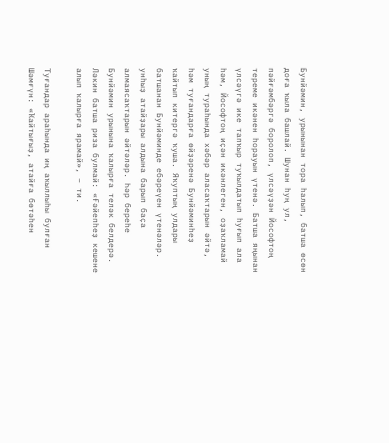Бунйәмин, урынынан тора һалып, батша өсөн доға ҡыла башлай. Шунан һуң ул, пәйғәмбәргә боролоп, үлсәүҙән Йософтоң тереме икәнен һорауын үтенә. Батша яңынан үлсәүгә ике тапҡыр туҡылдатып һуғып ала һәм, Йософтоң иҫән икәнлеген, оҙаҡламай уның тураһында хәбәр аласаҡтарын әйтә, һәм туғандарға өйҙәренә Бунйәминһеҙ ҡайтып китергә ҡуша. Яҡуптың улдары батшанан Бунйәминде ебәреүен үтенәләр. унһыҙ атайҙары алдына барып баҫа алмаясаҡтарын әйтәләр. Һәр береһе Бунйәмин урынына ҡалырға теләк белдерә. Ләкин батша риза булмай: «Ғәйепһеҙ кешене алып ҡалырға ярамай», − ти.

Туғандар араһында иң аҡыллыһы булған Шәмғүн: «Ҡайтығыҙ, атайға бөтәһен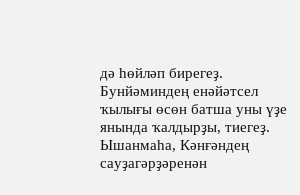дә һөйләп бирегеҙ. Бунйәминдең енәйәтсел ҡылығы өсөн батша уны үҙе янында ҡалдырҙы, тиегеҙ. Ышанмаһа, Кәнғәндең сауҙагәрҙәренән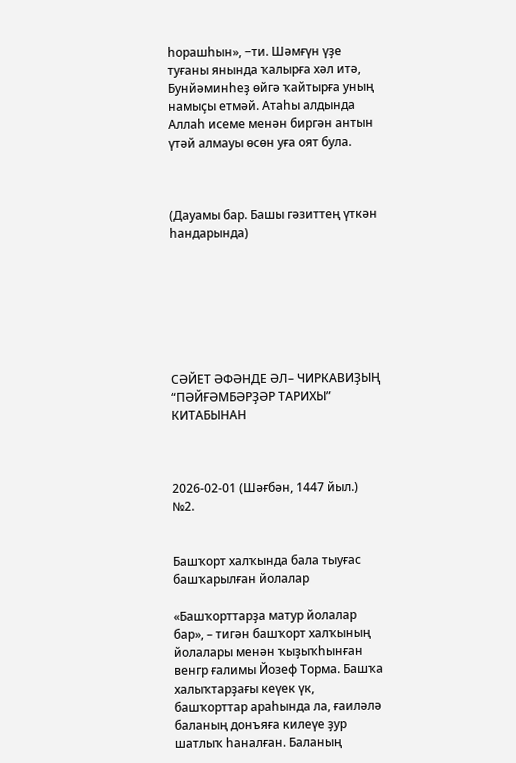һорашһын», −ти. Шәмғүн үҙе туғаны янында ҡалырға хәл итә, Бунйәминһеҙ өйгә ҡайтырға уның намыҫы етмәй. Атаһы алдында Аллаһ исеме менән биргән антын үтәй алмауы өсөн уға оят була.



(Дауамы бар. Башы гәзиттең үткән һандарында)







СӘЙЕТ ӘФӘНДЕ ӘЛ– ЧИРКАВИҘЫҢ “ПӘЙҒӘМБӘРҘӘР ТАРИХЫ” КИТАБЫНАН



2026-02-01 (Шәғбән, 1447 йыл.) №2.


Башҡорт халҡында бала тыуғас башҡарылған йолалар

«Башҡорттарҙа матур йолалар бар», – тигән башҡорт халҡының йолалары менән ҡыҙыҡһынған венгр ғалимы Йозеф Торма. Башҡа халыҡтарҙағы кеүек үк, башҡорттар араһында ла, ғаиләлә баланың донъяға килеүе ҙур шатлыҡ һаналған. Баланың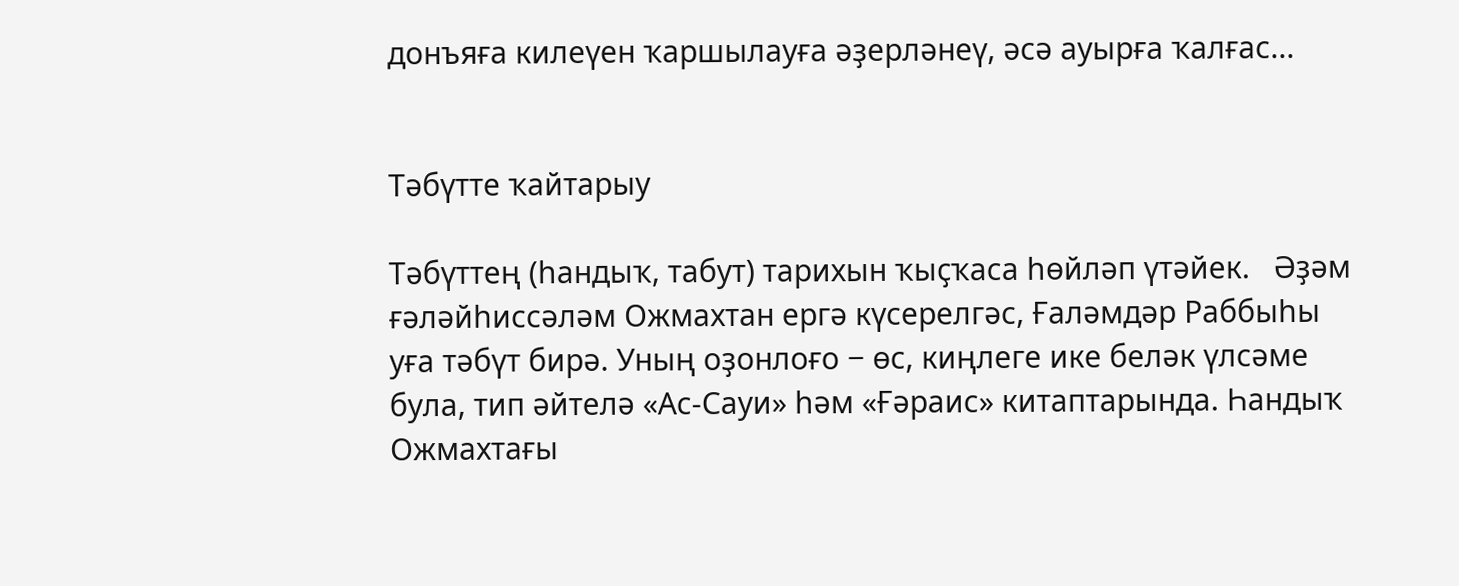донъяға килеүен ҡаршылауға әҙерләнеү, әсә ауырға ҡалғас...


Тәбүтте ҡайтарыу

Тәбүттең (һандыҡ, табут) тарихын ҡыҫҡаса һөйләп үтәйек.   Әҙәм ғәләйһиссәләм Ожмахтан ергә күсерелгәс, Ғаләмдәр Раббыһы уға тәбүт бирә. Уның оҙонлоғо − өс, киңлеге ике беләк үлсәме була, тип әйтелә «Ас-Сауи» һәм «Ғәраис» китаптарында. Һандыҡ Ожмахтағы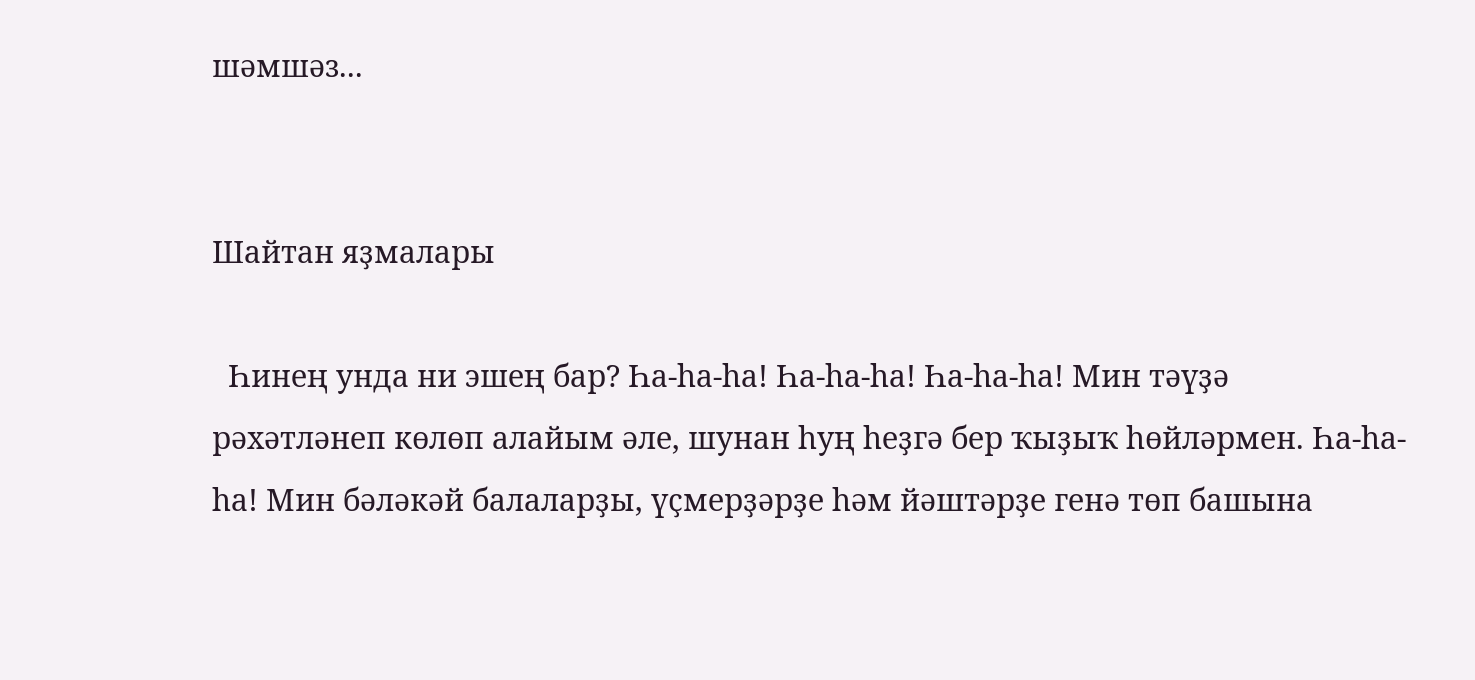шәмшәз...


Шайтан яҙмалары

  Һинең унда ни эшең бар? Һа-һа-һа! Һа-һа-һа! Һа-һа-һа! Мин тәүҙә рәхәтләнеп көлөп алайым әле, шунан һуң һеҙгә бер ҡыҙыҡ һөйләрмен. Һа-һа-һа! Мин бәләкәй балаларҙы, үҫмерҙәрҙе һәм йәштәрҙе генә төп башына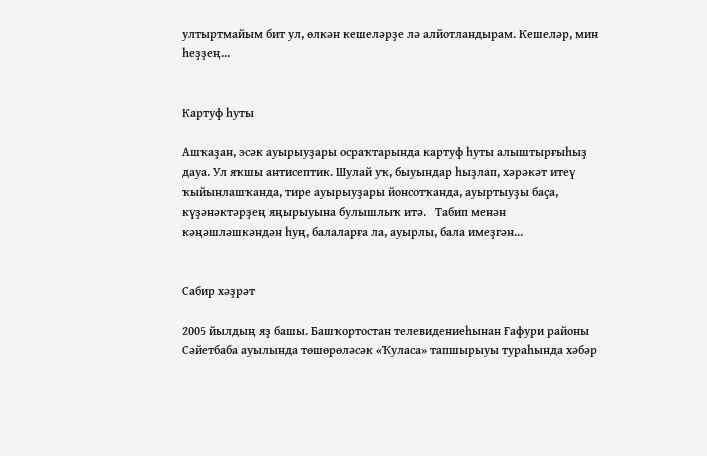ултыртмайым бит ул, өлкән кешеләрҙе лә алйотландырам. Кешеләр, мин һеҙҙең...


Картуф һуты

Ашҡаҙан, эсәк ауырыуҙары осраҡтарында картуф һуты алыштырғыһыҙ дауа. Ул яҡшы антисептик. Шулай уҡ, быуындар һыҙлап, хәрәкәт итеү ҡыйынлашҡанда, тире ауырыуҙары йонсотҡанда, ауыртыуҙы баҫа, күҙәнәктәрҙең яңырыуына булышлыҡ итә.   Табип менән кәңәшләшкәндән һуң, балаларға ла, ауырлы, бала имеҙгән...


Сабир хәҙрәт

2005 йылдың яҙ башы. Башҡортостан телевидениеһынан Ғафури районы Сәйетбаба ауылында төшөрөләсәк «Ҡуласа» тапшырыуы тураһында хәбәр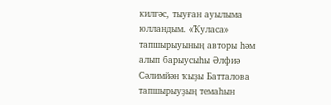килгәс, тыуған ауылыма юлландым. «Ҡуласа» тапшырыуының авторы һәм алып барыусыһы Әлфиә Сәлимйән ҡыҙы Батталова тапшырыуҙың темаһын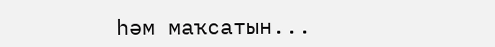һәм маҡсатын...